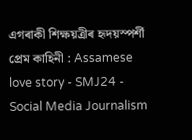এগৰাকী শিক্ষয়ত্ৰীৰ হৃদয়স্পৰ্শী প্ৰেম কাহিনী : Assamese love story - SMJ24 - Social Media Journalism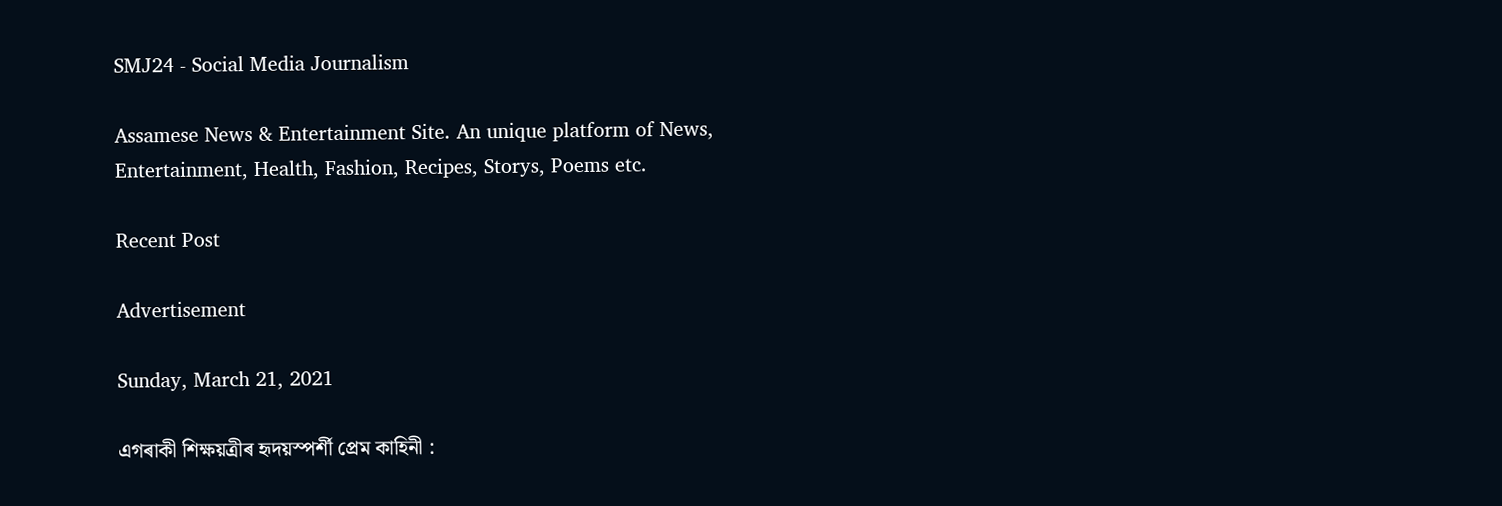SMJ24 - Social Media Journalism

Assamese News & Entertainment Site. An unique platform of News, Entertainment, Health, Fashion, Recipes, Storys, Poems etc.

Recent Post

Advertisement

Sunday, March 21, 2021

এগৰাকী শিক্ষয়ত্ৰীৰ হৃদয়স্পৰ্শী প্ৰেম কাহিনী :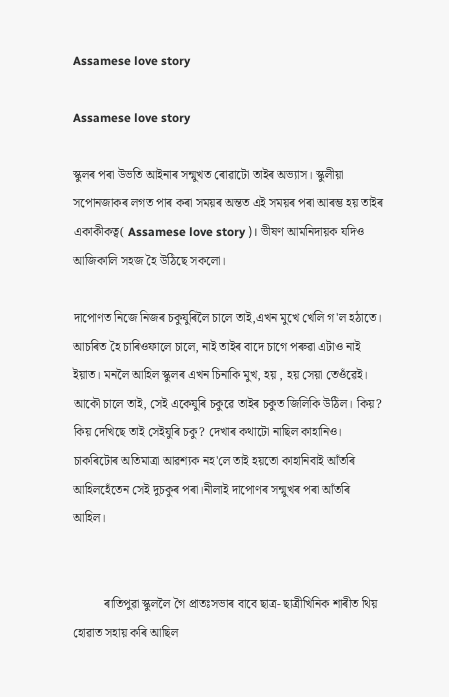Assamese love story

Assamese love story

স্কুলৰ পৰা উভতি আইনাৰ সন্মুখত ৰোৱাটো তাইৰ অভ্যাস। স্কুলীয়া সপোনজাকৰ লগত পাৰ কৰা সময়ৰ অন্তত এই সময়ৰ পৰা আৰম্ভ হয় তাইৰ একাকীকত্ব( Assamese love story )। ভীষণ আমনিদায়ক যদিও আজিকালি সহজ হৈ উঠিছে সকলো।

দাপোণত নিজে নিজৰ চকুযুৰিলৈ চালে তাই,এখন মুখে খেলি গ'ল হঠাতে। আচৰিত হৈ চাৰিওফালে চালে, নাই তাইৰ বাদে চাগে পৰুৱা এটাও নাই ইয়াত। মনলৈ আহিল স্কুলৰ এখন চিনাকি মুখ, হয় , হয় সেয়া তেওঁৱেই। আকৌ চালে তাই, সেই একেযুৰি চকুৱে তাইৰ চকুত জিলিকি উঠিল। কিয়? কিয় দেখিছে তাই সেইযুৰি চকু? দেখাৰ কথাটো নাছিল কাহানিও। চাকৰিটোৰ অতিমাত্ৰা আৱশ্যক নহ'লে তাই হয়তো কাহানিবাই আঁতৰি  আহিলহেঁতেন সেই দুচকুৰ পৰা।নীলাই দাপোণৰ সন্মুখৰ পৰা আঁতৰি আহিল।


          ৰাতিপুৱা স্কুললৈ গৈ প্ৰাতঃসভাৰ বাবে ছাত্ৰ- ছাত্ৰীখিনিক শাৰীত থিয় হোৱাত সহায় কৰি আছিল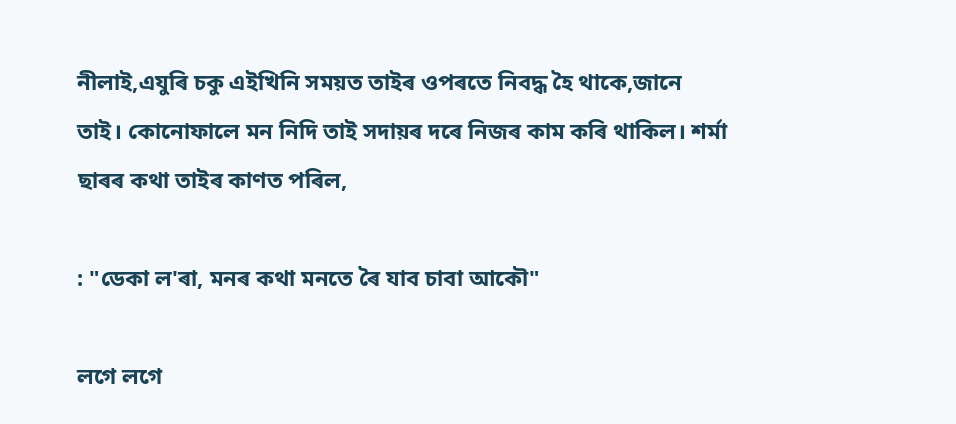নীলাই,এযুৰি চকু এইখিনি সময়ত তাইৰ ওপৰতে নিবদ্ধ হৈ থাকে,জানে তাই। কোনোফালে মন নিদি তাই সদায়ৰ দৰে নিজৰ কাম কৰি থাকিল। শৰ্মা ছাৰৰ কথা তাইৰ কাণত পৰিল,

: "ডেকা ল'ৰা, মনৰ কথা মনতে ৰৈ যাব চাবা আকৌ"

লগে লগে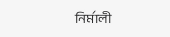নিৰ্মালী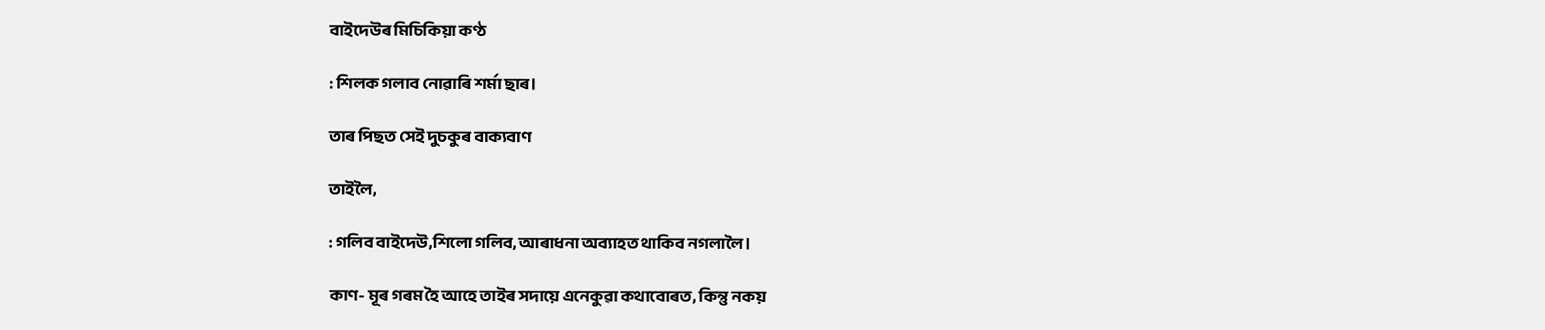বাইদেউৰ মিচিকিয়া কণ্ঠ

: শিলক গলাব নোৱাৰি শৰ্মা ছাৰ।

তাৰ পিছত সেই দুচকুৰ বাক্যবাণ

তাইলৈ,

: গলিব বাইদেউ,শিলো গলিব, আৰাধনা অব্যাহত থাকিব নগলালৈ।

কাণ- মূৰ গৰম হৈ আহে তাইৰ সদায়ে এনেকুৱা কথাবোৰত, কিন্তু নকয়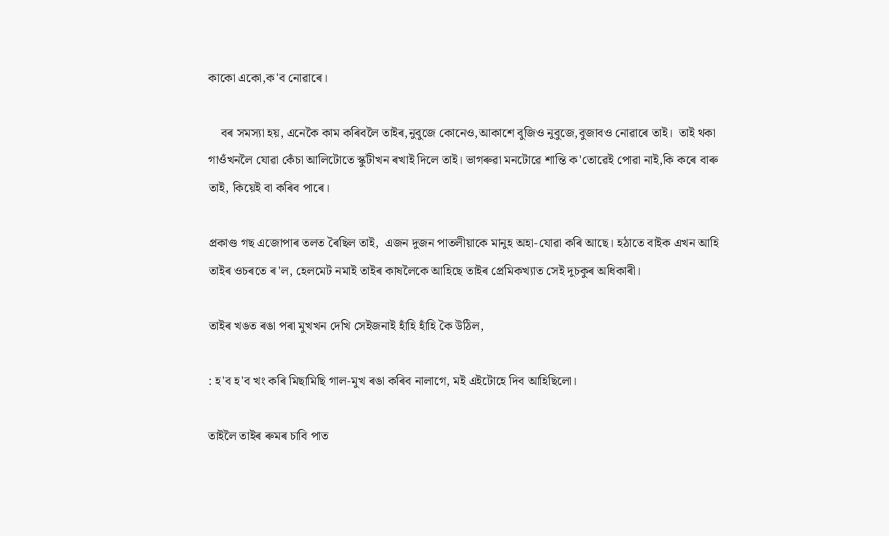কাকো একো,ক'ব নোৱাৰে।

    বৰ সমস্যা হয়, এনেকৈ কাম কৰিবলৈ তাইৰ,নুবুজে কোনেও,আকাশে বুজিও নুবুজে,বুজাবও নোৱাৰে তাই।  তাই থকা গাওঁখনলৈ যোৱা কেঁচা আলিটোতে স্কুটীখন ৰখাই দিলে তাই। ভাগৰুৱা মনটোৱে শান্তি ক'তোৱেই পোৱা নাই,কি কৰে বাৰু তাই, কিয়েই বা কৰিব পাৰে।

প্ৰকাণ্ড গছ এজোপাৰ তলত ৰৈছিল তাই,  এজন দুজন পাতলীয়াকে মানুহ অহা-যোৱা কৰি আছে। হঠাতে বাইক এখন আহি তাইৰ ওচৰতে ৰ'ল, হেলমেট নমাই তাইৰ কাষলৈকে আহিছে তাইৰ প্ৰেমিকখ্যাত সেই দুচকুৰ অধিকাৰী।

তাইৰ খঙত ৰঙা পৰা মুখখন দেখি সেইজনাই হাঁহি হাঁহি কৈ উঠিল,

: হ'ব হ'ব খং কৰি মিছামিছি গাল-মুখ ৰঙা কৰিব নালাগে, মই এইটোহে দিব আহিছিলো।

তাইলৈ তাইৰ ৰুমৰ চাবি পাত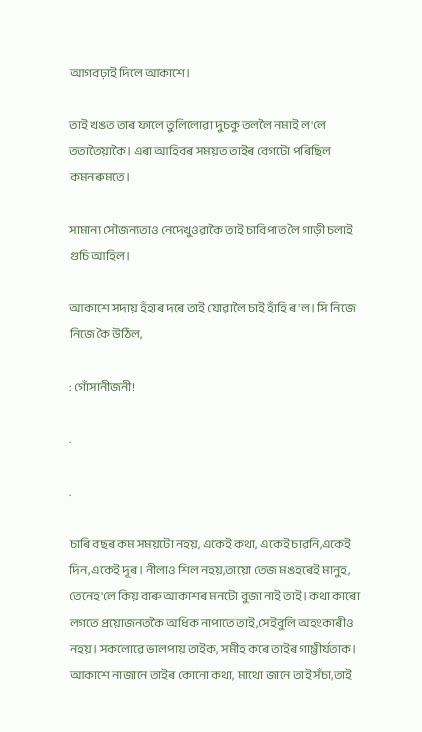আগবঢ়াই দিলে আকাশে।

তাই খঙত তাৰ ফালে তুলিলোৱা দুচকু তললৈ নমাই ল'লে ততাতৈয়াকৈ। এৰা আহিবৰ সময়ত তাইৰ বেগটো পৰিছিল কমনৰুমতে।

সামান্য সৌজন্যতাও নেদেখুওৱাকৈ তাই চাবিপাত লৈ গাড়ী চলাই গুচি আহিল।

আকাশে সদায় হঁহাৰ দৰে তাই যোৱালৈ চাই হাঁহি ৰ'ল। সি নিজে নিজে কৈ উঠিল,

: গোঁসানীজনী!

.

.

চাৰি বছৰ কম সময়টো নহয়, একেই কথা, একেই চাৱনি,একেই দিন,একেই দূৰ। নীলাও শিল নহয়,তায়ো তেজ মঙহৰেই মানুহ, তেনেহ'লে কিয় বাৰু আকাশৰ মনটো বুজা নাই তাই। কথা কাৰো লগতে প্ৰয়োজনতকৈ অধিক নাপাতে তাই,সেইবুলি অহংকাৰীও নহয়। সকলোৱে ভালপায় তাইক, সমীহ কৰে তাইৰ গাম্ভীৰ্যতাক। আকাশে নাজানে তাইৰ কোনো কথা, মাথো জানে তাই সঁচা,তাই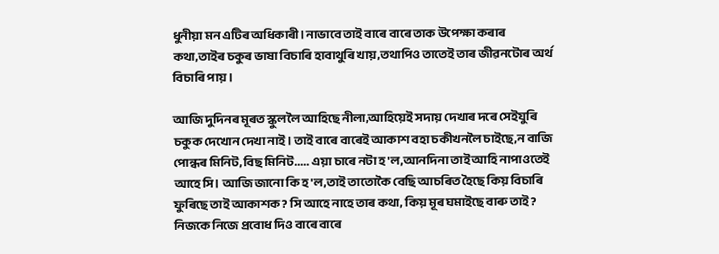ধুনীয়া মন এটিৰ অধিকাৰী। নাভাবে তাই বাৰে বাৰে তাক উপেক্ষা কৰাৰ কথা,তাইৰ চকুৰ ভাষা বিচাৰি হাবাথুৰি খায়,তথাপিও তাতেই তাৰ জীৱনটোৰ অৰ্থ বিচাৰি পায়।

আজি দুদিনৰ মূৰত স্কুললৈ আহিছে নীলা,আহিয়েই সদায় দেখাৰ দৰে সেইযুৰি চকুক দেখোন দেখা নাই। তাই বাৰে বাৰেই আকাশ বহা চকীখনলৈ চাইছে,ন বাজি পোন্ধৰ মিনিট,বিছ মিনিট..... এয়া চাৰে নটা হ'ল,আনদিনা তাই আহি নাপাওতেই আহে সি। আজি জানো কি হ'ল,তাই তাতোকৈ বেছি আচৰিত হৈছে কিয় বিচাৰি ফুৰিছে তাই আকাশক? সি আহে নাহে তাৰ কথা, কিয় মূৰ ঘমাইছে বাৰু তাই? নিজকে নিজে প্ৰবোধ দিও বাৰে বাৰে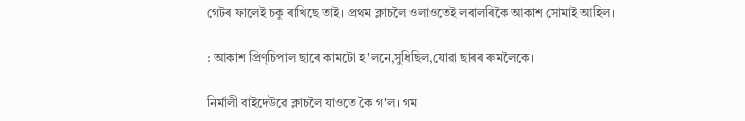গেটৰ ফালেই চকু ৰাখিছে তাই। প্ৰথম ক্লাচলৈ ওলাওতেই লৰালৰিকৈ আকাশ সোমাই আহিল।

: আকাশ প্ৰিণ্চিপাল ছাৰে কামটো হ'লনে,সুধিছিল,যোৱা ছাৰৰ ৰুমলৈকে।

নিৰ্মালী বাইদেউৱে ক্লাচলৈ যাওতে কৈ গ'ল। গম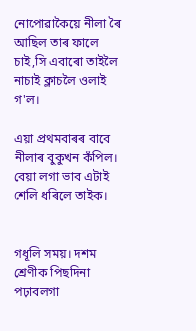নোপোৱাকৈয়ে নীলা ৰৈ আছিল তাৰ ফালে চাই,সি এবাৰো তাইলৈ নাচাই ক্লাচলৈ ওলাই গ'ল।

এয়া প্ৰথমবাৰৰ বাবে নীলাৰ বুকুখন কঁপিল। বেয়া লগা ভাব এটাই শেলি ধৰিলে তাইক।


গধূলি সময়। দশম শ্ৰেণীক পিছদিনা পঢ়াবলগা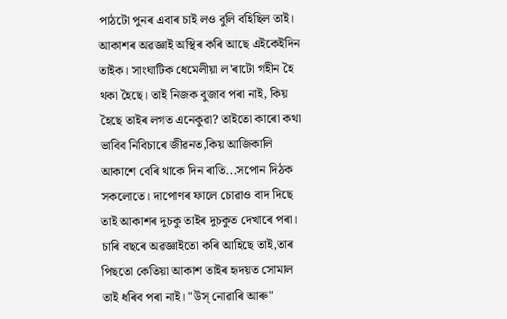পাঠটো পুনৰ এবাৰ চাই লও বুলি বহিছিল তাই। আকাশৰ অৱজ্ঞাই অস্থিৰ কৰি আছে এইকেইদিন তাইক। সাংঘাটিক ধেমেলীয়া ল'ৰাটো গহীন হৈ থকা হৈছে। তাই নিজক বুজাব পৰা নাই, কিয় হৈছে তাইৰ লগত এনেকুৱা? তাইতো কাৰো কথা ভাবিব নিবিচাৰে জীৱনত,কিয় আজিকালি আকাশে বেৰি থাকে দিন ৰাতি...সপোন দিঠক সকলোতে। দাপোণৰ ফালে চোৱাও বাদ দিছে তাই আকাশৰ দুচকু তাইৰ দুচকুত দেখাৰে পৰা। চাৰি বছৰে অৱজ্ঞাইতো কৰি আহিছে তাই,তাৰ পিছতো কেতিয়া আকাশ তাইৰ হৃদয়ত সোমাল তাই ধৰিব পৰা নাই। "উস্ নোৱাৰি আৰু"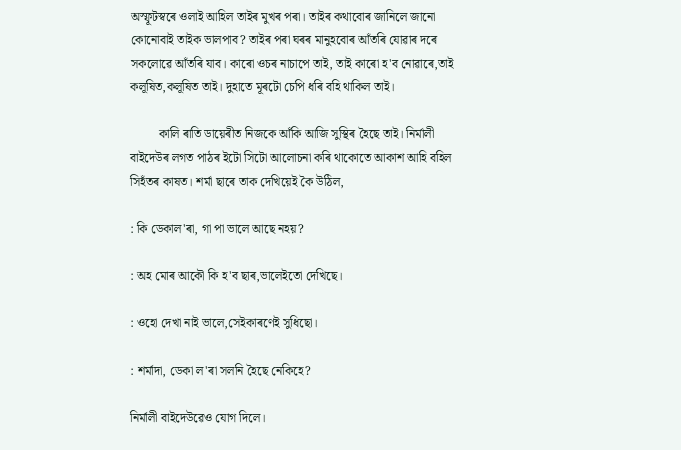অস্ফূটস্বৰে ওলাই আহিল তাইৰ মুখৰ পৰা। তাইৰ কথাবোৰ জানিলে জানো কোনোবাই তাইক ভালপাব? তাইৰ পৰা ঘৰৰ মানুহবোৰ আঁতৰি যোৱাৰ দৰে সকলোৱে আঁতৰি যাব। কাৰো ওচৰ নাচাপে তাই, তাই কাৰো হ'ব নোৱাৰে,তাই কলূষিত,কলূষিত তাই। দুহাতে মূৰটো চেপি ধৰি বহি থাকিল তাই।

         কালি ৰাতি ডায়েৰীত নিজকে আঁকি আজি সুস্থিৰ হৈছে তাই। নিৰ্মালী বাইদেউৰ লগত পাঠৰ ইটো সিটো আলোচনা কৰি থাকোতে আকাশ আহি বহিল সিহঁতৰ কাষত। শৰ্মা ছাৰে তাক দেখিয়েই কৈ উঠিল,

: কি ডেকাল'ৰা, গা পা ভালে আছে নহয়?

: অহ মোৰ আকৌ কি হ'ব ছাৰ,ভালেইতো দেখিছে।

: ওহো দেখা নাই ভালে,সেইকাৰণেই সুধিছো।

: শৰ্মাদা, ডেকা ল'ৰা সলনি হৈছে নেকিহে?

নিৰ্মালী বাইদেউৱেও যোগ দিলে।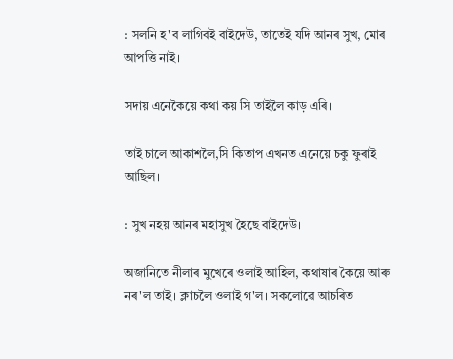: সলনি হ'ব লাগিবই বাইদেউ, তাতেই যদি আনৰ সুখ, মোৰ আপত্তি নাই।

সদায় এনেকৈয়ে কথা কয় সি তাইলৈ কাড় এৰি।

তাই চালে আকাশলৈ,সি কিতাপ এখনত এনেয়ে চকু ফুৰাই আছিল।

: সুখ নহয় আনৰ মহাসুখ হৈছে বাইদেউ।

অজানিতে নীলাৰ মুখেৰে ওলাই আহিল, কথাষাৰ কৈয়ে আৰু নৰ'ল তাই। ক্লাচলৈ ওলাই গ'ল। সকলোৱে আচৰিত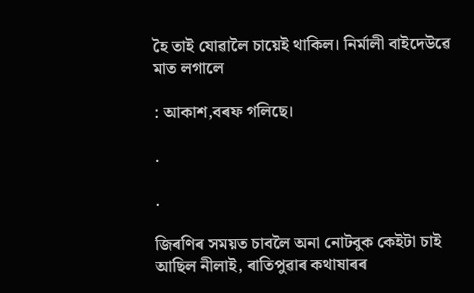হৈ তাই যোৱালৈ চায়েই থাকিল। নিৰ্মালী বাইদেউৱে মাত লগালে

: আকাশ,বৰফ গলিছে।

.

.

জিৰণিৰ সময়ত চাবলৈ অনা নোটবুক কেইটা চাই আছিল নীলাই, ৰাতিপুৱাৰ কথাষাৰৰ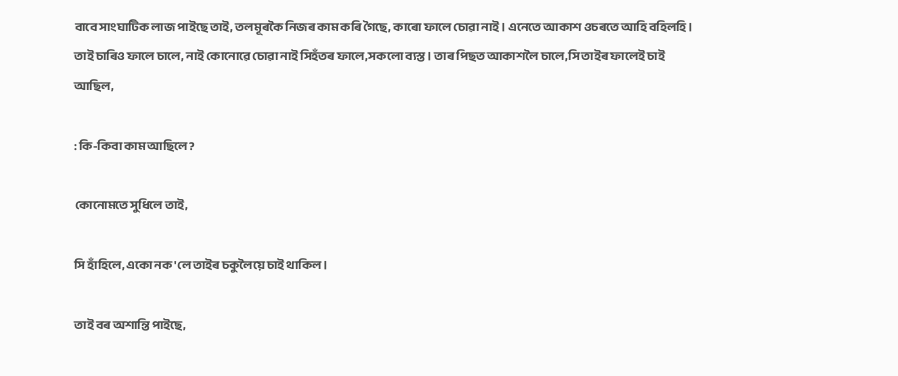বাবে সাংঘাটিক লাজ পাইছে তাই, তলমূৰকৈ নিজৰ কাম কৰি গৈছে, কাৰো ফালে চোৱা নাই। এনেতে আকাশ ওচৰতে আহি বহিলহি। তাই চাৰিও ফালে চালে, নাই কোনোৱে চোৱা নাই সিহঁতৰ ফালে,সকলো ব্যস্ত। তাৰ পিছত আকাশলৈ চালে,সি তাইৰ ফালেই চাই আছিল,

: কি-কিবা কাম আছিলে?

কোনোমতে সুধিলে তাই,

সি হাঁহিলে,একো নক'লে তাইৰ চকুলৈয়ে চাই থাকিল।

তাই বৰ অশান্তি পাইছে,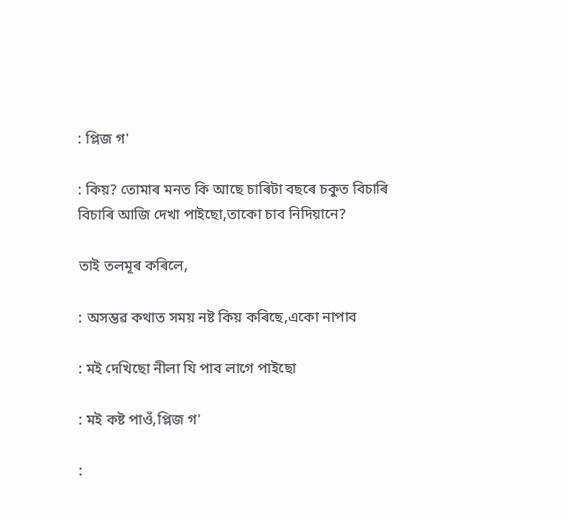: প্লিজ গ'

: কিয়? তোমাৰ মনত কি আছে চাৰিটা বছৰে চকুত বিচাৰি বিচাৰি আজি দেখা পাইছো,তাকো চাব নিদিয়ানে?

তাই তলমূৰ কৰিলে,

: অসম্ভৱ কথাত সময় নষ্ট কিয় কৰিছে,একো নাপাব

: মই দেখিছো নীলা যি পাব লাগে পাইছো

: মই কষ্ট পাওঁ,প্লিজ গ'

: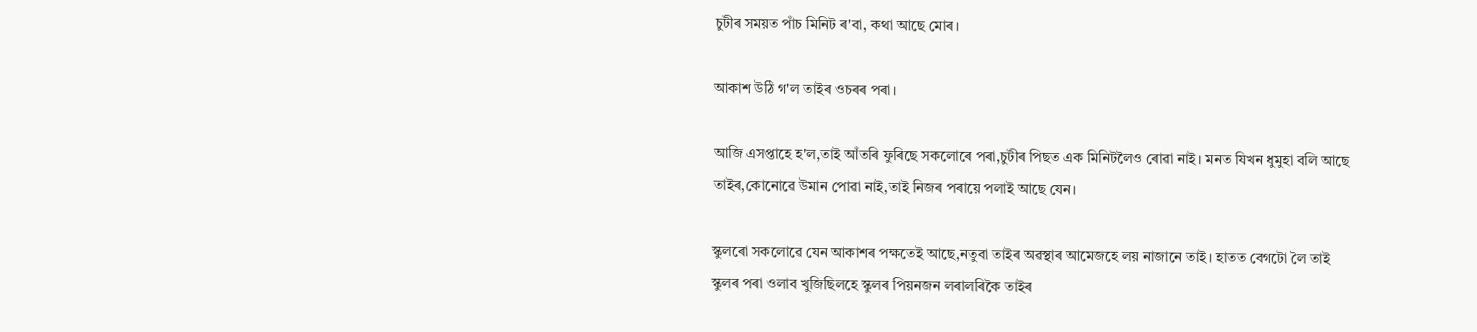চুটীৰ সময়ত পাঁচ মিনিট ৰ'বা, কথা আছে মোৰ।

আকাশ উঠি গ'ল তাইৰ ওচৰৰ পৰা।

আজি এসপ্তাহে হ'ল,তাই আঁতৰি ফুৰিছে সকলোৰে পৰা,চুটীৰ পিছত এক মিনিটলৈও ৰোৱা নাই। মনত যিখন ধুমুহা বলি আছে তাইৰ,কোনোৱে উমান পোৱা নাই,তাই নিজৰ পৰায়ে পলাই আছে যেন।

স্কুলৰো সকলোৱে যেন আকাশৰ পক্ষতেই আছে,নতুবা তাইৰ অৱস্থাৰ আমেজহে লয় নাজানে তাই। হাতত বেগটো লৈ তাই স্কুলৰ পৰা ওলাব খুজিছিলহে স্কুলৰ পিয়নজন লৰালৰিকৈ তাইৰ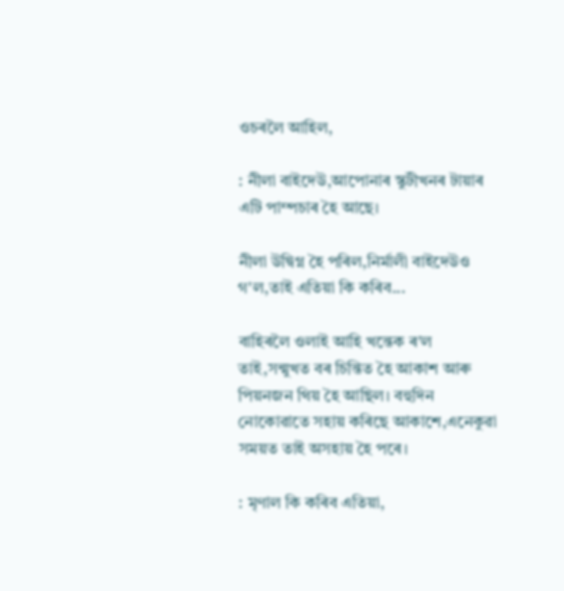ওচৰলৈ আহিল,

: নীলা বাইদেউ,আপোনাৰ স্কুটীখনৰ টায়াৰ এটি পাম্পচাৰ হৈ আছে।

নীলা উদ্বিগ্ন হৈ পৰিল,নিৰ্মালী বাইদেউও গ'ল,তাই এতিয়া কি কৰিব...

বাহিৰলৈ ওলাই আহি খন্তেক ৰ'ল তাই,সন্মুখত বৰ চিন্তিত হৈ আকাশ আৰু পিয়নজন থিয় হৈ আছিল। বহুদিন নোকোৱাতে সহায় কৰিছে আকাশে,এনেকুৱা সময়ত তাই অসহায় হৈ পৰে।

: মৃণাল কি কৰিব এতিয়া,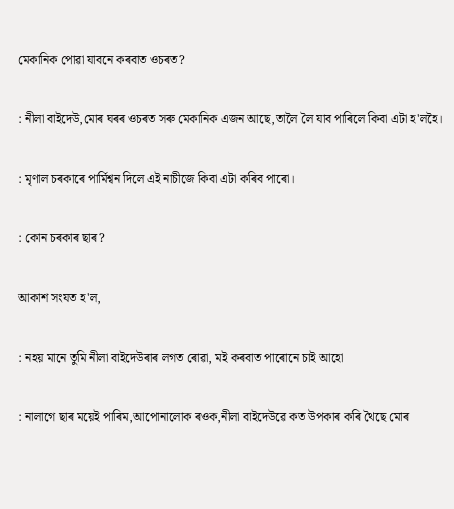মেকানিক পোৱা যাবনে কৰবাত ওচৰত?

: নীলা বাইদেউ,মোৰ ঘৰৰ ওচৰত সৰু মেকানিক এজন আছে,তালৈ লৈ যাব পাৰিলে কিবা এটা হ'লহৈ।

: মৃণাল চৰকাৰে পাৰ্মিশ্বন দিলে এই নাচীজে কিবা এটা কৰিব পাৰো।

: কোন চৰকাৰ ছাৰ?

আকাশ সংযত হ'ল,

: নহয় মানে তুমি নীলা বাইদেউৰাৰ লগত ৰোৱা, মই কৰবাত পাৰোনে চাই আহো

: নালাগে ছাৰ ময়েই পাৰিম,আপোনালোক ৰওক,নীলা বাইদেউৱে কত উপকাৰ কৰি থৈছে মোৰ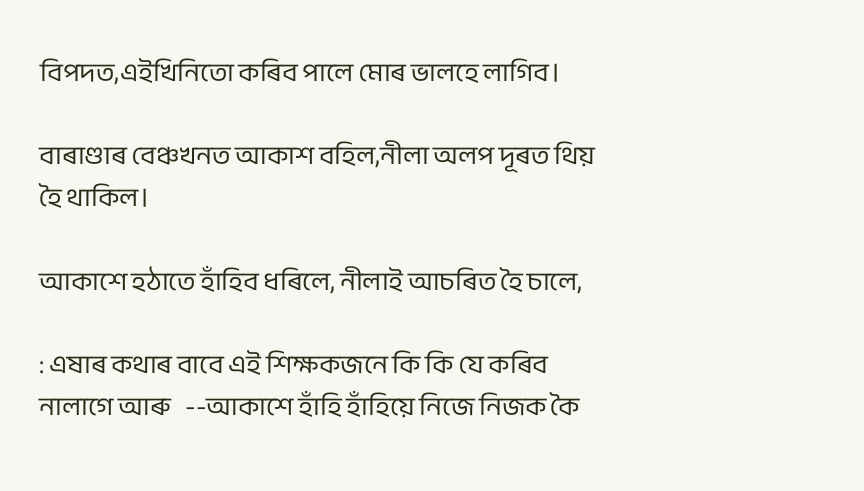বিপদত,এইখিনিতো কৰিব পালে মোৰ ভালহে লাগিব।

বাৰাণ্ডাৰ বেঞ্চখনত আকাশ বহিল,নীলা অলপ দূৰত থিয় হৈ থাকিল।

আকাশে হঠাতে হাঁহিব ধৰিলে, নীলাই আচৰিত হৈ চালে,

: এষাৰ কথাৰ বাবে এই শিক্ষকজনে কি কি যে কৰিব নালাগে আৰু   --আকাশে হাঁহি হাঁহিয়ে নিজে নিজক কৈ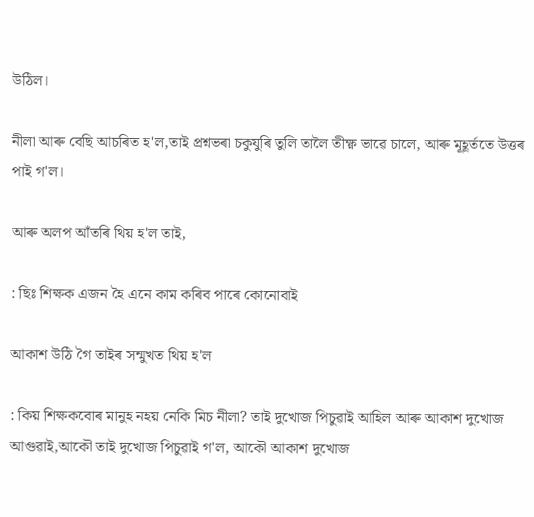উঠিল।

নীলা আৰু বেছি আচৰিত হ'ল,তাই প্ৰশ্নভৰা চকুযুৰি তুলি তালৈ তীক্ষ্ণ ভাৱে চালে, আৰু মূহূৰ্ততে উত্তৰ পাই গ'ল।

আৰু অলপ আঁতৰি থিয় হ'ল তাই,

: ছিঃ শিক্ষক এজন হৈ এনে কাম কৰিব পাৰে কোনোবাই

আকাশ উঠি গৈ তাইৰ সন্মুখত থিয় হ'ল

: কিয় শিক্ষকবোৰ মানুহ নহয় নেকি মিচ নীলা? তাই দুখোজ পিচুৱাই আহিল আৰু আকাশ দুখোজ আগুৱাই,আকৌ তাই দুখোজ পিচুৱাই গ'ল, আকৌ আকাশ দুখোজ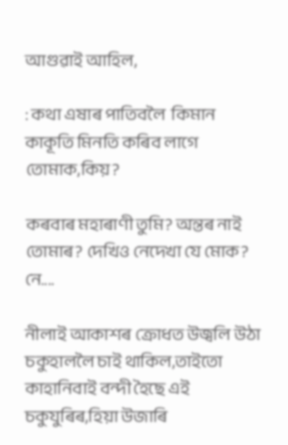আগুৱাই আহিল,

: কথা এষাৰ পাতিবলৈ  কিমান কাকূতি মিনতি কৰিব লাগে তোমাক,কিয়?

কৰবাৰ মহাৰাণী তুমি? অন্তৰ নাই তোমাৰ? দেখিও নেদেখা যে মোক?  নে....

নীলাই আকাশৰ ক্ৰোধত উজ্বলি উঠা চকুহাললৈ চাই থাকিল,তাইতো কাহানিবাই বন্দী হৈছে এই চকুযুৰিৰ,হিয়া উজাৰি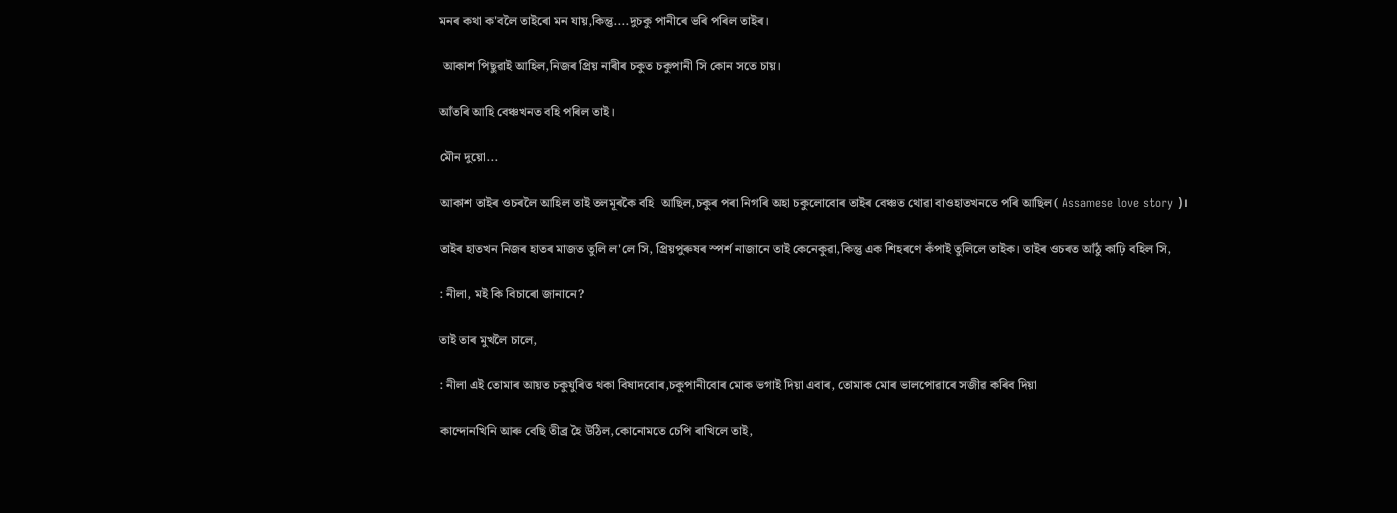মনৰ কথা ক'বলৈ তাইৰো মন যায়,কিন্তু....দুচকু পানীৰে ভৰি পৰিল তাইৰ।

 আকাশ পিছুৱাই আহিল,নিজৰ প্ৰিয় নাৰীৰ চকুত চকুপানী সি কোন সতে চায়।

আঁতৰি আহি বেঞ্চখনত বহি পৰিল তাই।

মৌন দুয়ো...

আকাশ তাইৰ ওচৰলৈ আহিল তাই তলমূৰকৈ বহি  আছিল,চকুৰ পৰা নিগৰি অহা চকুলোবোৰ তাইৰ বেঞ্চত থোৱা বাওহাতখনতে পৰি আছিল( Assamese love story )।

তাইৰ হাতখন নিজৰ হাতৰ মাজত তুলি ল'লে সি, প্ৰিয়পুৰুষৰ স্পৰ্শ নাজানে তাই কেনেকুৱা,কিন্তু এক শিহৰণে কঁপাই তুলিলে তাইক। তাইৰ ওচৰত আঁঠু কাঢ়ি বহিল সি,

: নীলা, মই কি বিচাৰো জানানে?

তাই তাৰ মুখলৈ চালে,

: নীলা এই তোমাৰ আয়ত চকুযুৰিত থকা বিষাদবোৰ,চকুপানীবোৰ মোক ভগাই দিয়া এবাৰ, তোমাক মোৰ ভালপোৱাৰে সজীৱ কৰিব দিয়া

কান্দোনখিনি আৰু বেছি তীব্ৰ হৈ উঠিল,কোনোমতে চেপি ৰাখিলে তাই,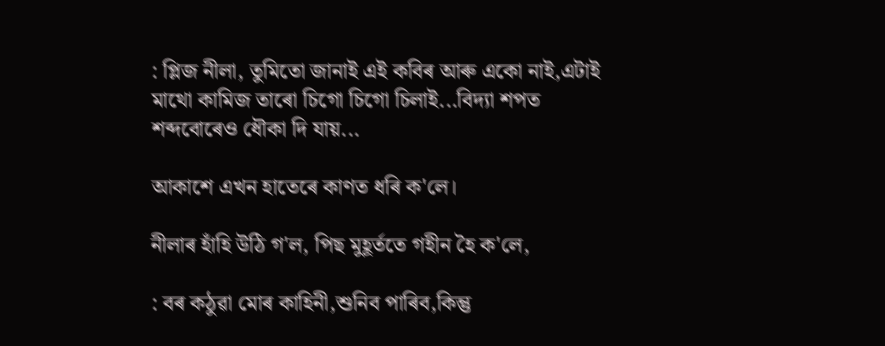: প্লিজ নীলা, তুমিতো জানাই এই কবিৰ আৰু একো নাই,এটাই মাথো কামিজ তাৰো চিগো চিগো চিলাই...বিদ্যা শপত শব্দবোৰেও ধৌকা দি যায়...

আকাশে এখন হাতেৰে কাণত ধৰি ক'লে।

নীলাৰ হাঁহি উঠি গ'ল, পিছ মুহূৰ্ততে গহীন হৈ ক'লে,

: বৰ কঠুৱা মোৰ কাহিনী,শুনিব পাৰিব,কিন্তু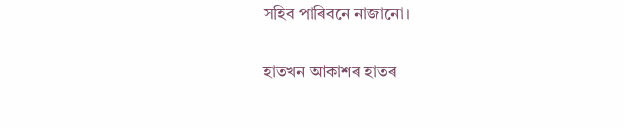সহিব পাৰিবনে নাজানো।

হাতখন আকাশৰ হাতৰ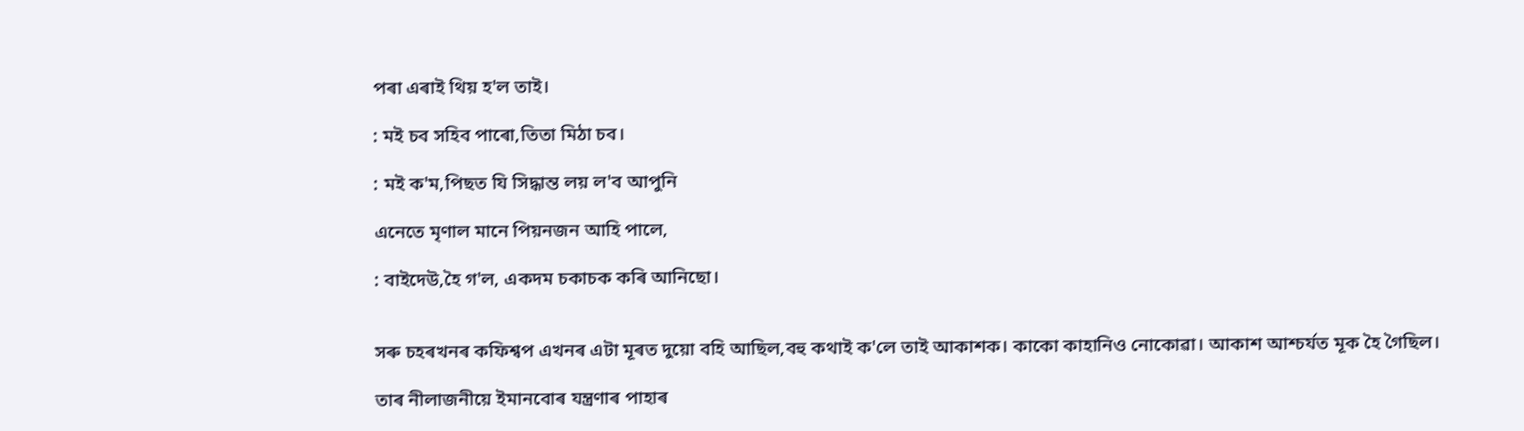পৰা এৰাই থিয় হ'ল তাই।

: মই চব সহিব পাৰো,তিতা মিঠা চব।

: মই ক'ম,পিছত যি সিদ্ধান্ত লয় ল'ব আপুনি

এনেতে মৃণাল মানে পিয়নজন আহি পালে,

: বাইদেউ,হৈ গ'ল, একদম চকাচক কৰি আনিছো।


সৰু চহৰখনৰ কফিশ্বপ এখনৰ এটা মূৰত দুয়ো বহি আছিল,বহু কথাই ক'লে তাই আকাশক। কাকো কাহানিও নোকোৱা। আকাশ আশ্চৰ্যত মূক হৈ গৈছিল।

তাৰ নীলাজনীয়ে ইমানবোৰ যন্ত্ৰণাৰ পাহাৰ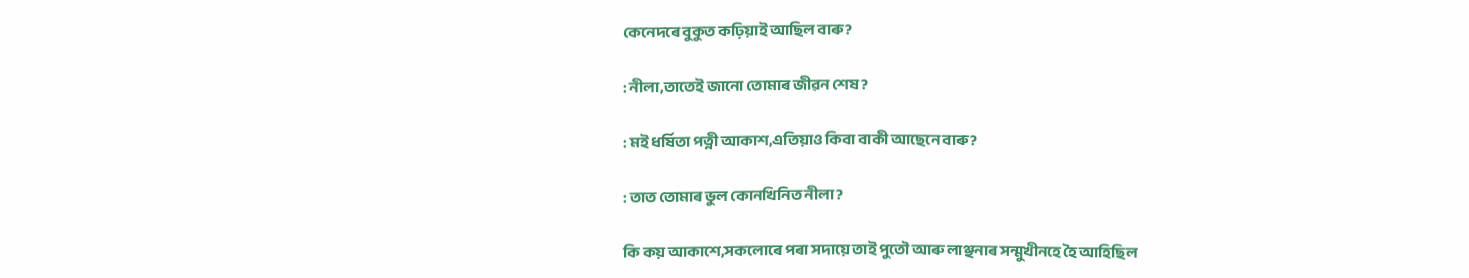কেনেদৰে বুকুত কঢ়িয়াই আছিল বাৰু?

: নীলা,তাতেই জানো তোমাৰ জীৱন শেষ?

: মই ধৰ্ষিতা পত্নী আকাশ,এতিয়াও কিবা বাকী আছেনে বাৰু?

: তাত তোমাৰ ভুল কোনখিনিত নীলা?

কি কয় আকাশে,সকলোৰে পৰা সদায়ে তাই পুতৌ আৰু লাঞ্ছনাৰ সন্মুখীনহে হৈ আহিছিল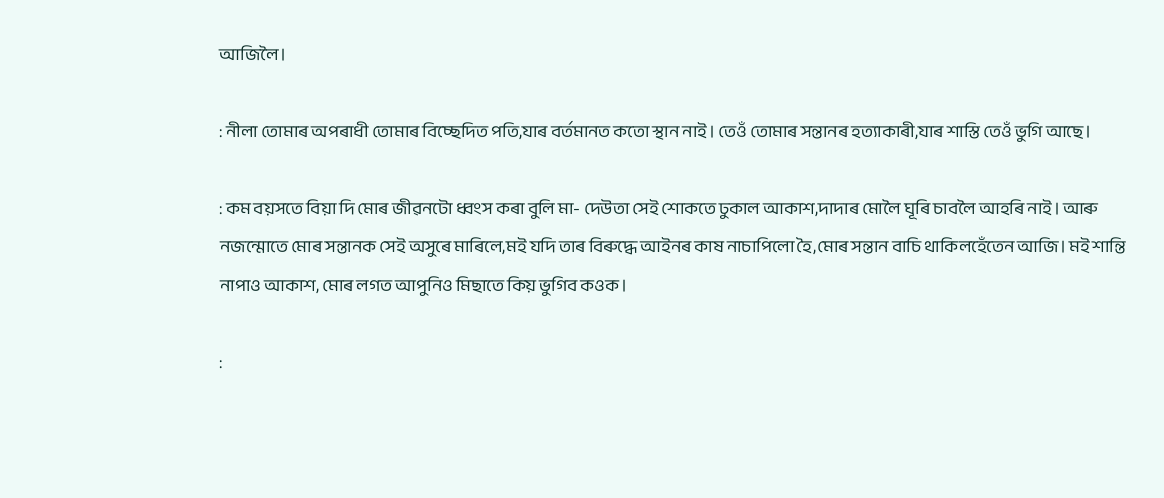আজিলৈ।

: নীলা তোমাৰ অপৰাধী তোমাৰ বিচ্ছেদিত পতি,যাৰ বৰ্তমানত কতো স্থান নাই। তেওঁ তোমাৰ সন্তানৰ হত্যাকাৰী,যাৰ শাস্তি তেওঁ ভুগি আছে।

: কম বয়সতে বিয়া দি মোৰ জীৱনটো ধ্বংস কৰা বুলি মা- দেউতা সেই শোকতে ঢুকাল আকাশ,দাদাৰ মোলৈ ঘূৰি চাবলৈ আহৰি নাই। আৰু নজন্মোতে মোৰ সন্তানক সেই অসুৰে মাৰিলে,মই যদি তাৰ বিৰুদ্ধে আইনৰ কাষ নাচাপিলো হৈ,মোৰ সন্তান বাচি থাকিলহেঁতেন আজি। মই শান্তি নাপাও আকাশ, মোৰ লগত আপুনিও মিছাতে কিয় ভুগিব কওক।

: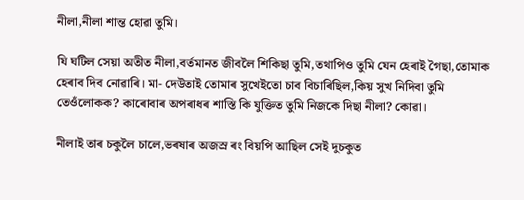নীলা,নীলা শান্ত হোৱা তুমি।

যি ঘটিল সেয়া অতীত নীলা,বৰ্তমানত জীবলৈ শিকিছা তুমি,তথাপিও তুমি যেন হেৰাই গৈছা,তোমাক হেৰাব দিব নোৱাৰি। মা- দেউতাই তোমাৰ সুখেইতো চাব বিচাৰিছিল,কিয় সুখ নিদিবা তুমি তেওঁলোকক? কাৰোবাৰ অপৰাধৰ শাস্তি কি যুক্তিত তুমি নিজকে দিছা নীলা? কোৱা।

নীলাই তাৰ চকুলৈ চালে,ভৰষাৰ অজস্ৰ ৰং বিয়পি আছিল সেই দুচকুত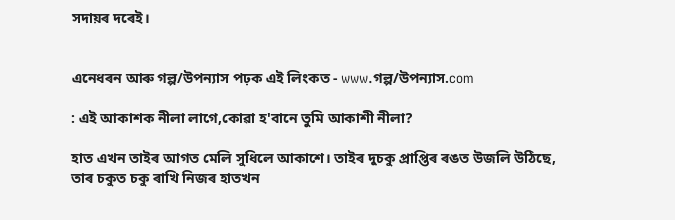সদায়ৰ দৰেই।


এনেধৰন আৰু গল্প/উপন্যাস পঢ়ক এই লিংকত - www.গল্প/উপন্যাস.com

: এই আকাশক নীলা লাগে,কোৱা হ'বানে তুমি আকাশী নীলা?

হাত এখন তাইৰ আগত মেলি সুধিলে আকাশে। তাইৰ দুচকু প্ৰাপ্তিৰ ৰঙত উজলি উঠিছে, তাৰ চকুত চকু ৰাখি নিজৰ হাতখন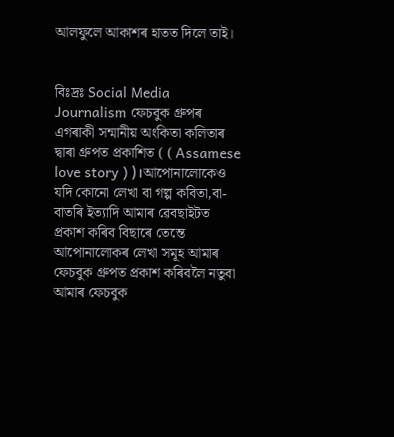আলফুলে আকাশৰ হাতত দিলে তাই।


বিঃদ্ৰঃ Social Media Journalism ফেচবুক গ্ৰুপৰ এগৰাকী সন্মানীয় অংকিতা কলিতাৰ দ্বাৰা গ্ৰুপত প্ৰকাশিত ( ( Assamese love story ) )।আপোনালোকেও যদি কোনো লেখা বা গল্প কবিতা,বা-বাতৰি ইত্যাদি আমাৰ ৱেবছাইটত প্ৰকাশ কৰিব বিছাৰে তেন্তে আপোনালোকৰ লেখা সমূহ আমাৰ ফেচবুক গ্ৰুপত প্ৰকাশ কৰিবলৈ নতুবা আমাৰ ফেচবুক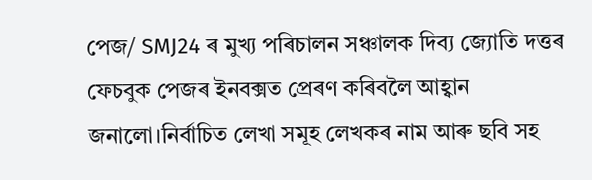পেজ/ SMJ24 ৰ মুখ্য পৰিচালন সঞ্চালক দিব্য জ্যোতি দত্তৰ ফেচবুক পেজৰ ইনবক্সত প্ৰেৰণ কৰিবলৈ আহ্বান জনালো।নিৰ্বাচিত লেখা সমূহ লেখকৰ নাম আৰু ছবি সহ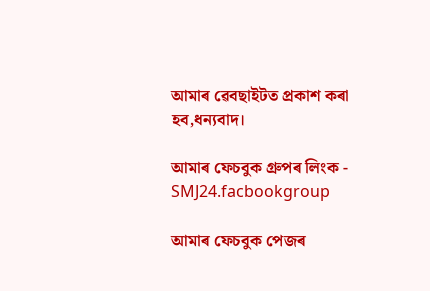আমাৰ ৱেবছাইটত প্ৰকাশ কৰা হব,ধন্যবাদ।

আমাৰ ফেচবুক গ্ৰুপৰ লিংক - SMJ24.facbookgroup

আমাৰ ফেচবুক পেজৰ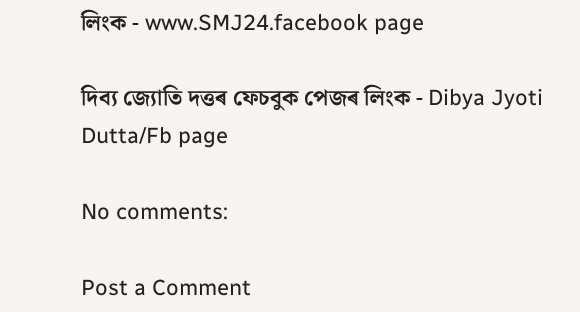লিংক - www.SMJ24.facebook page

দিব্য জ্যোতি দত্তৰ ফেচবুক পেজৰ লিংক - Dibya Jyoti Dutta/Fb page

No comments:

Post a Comment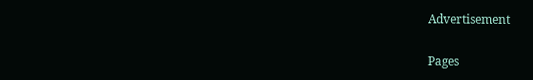Advertisement

Pages